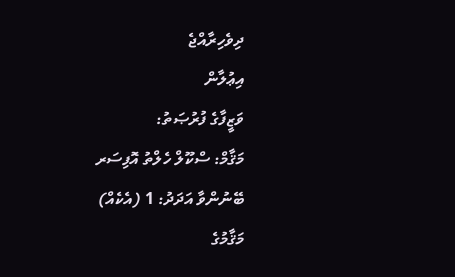ދިވެހިރާއްޖެ
އިޢުލާން
ވަޒީފާގެ ފުރުޞަތު:
މަޤާމް: ސްކޫލް ހެލްތު އޮފިސަރ
ބޭނުންވާ އަދަދު: 1 (އެކެއް)
މަޤާމުގެ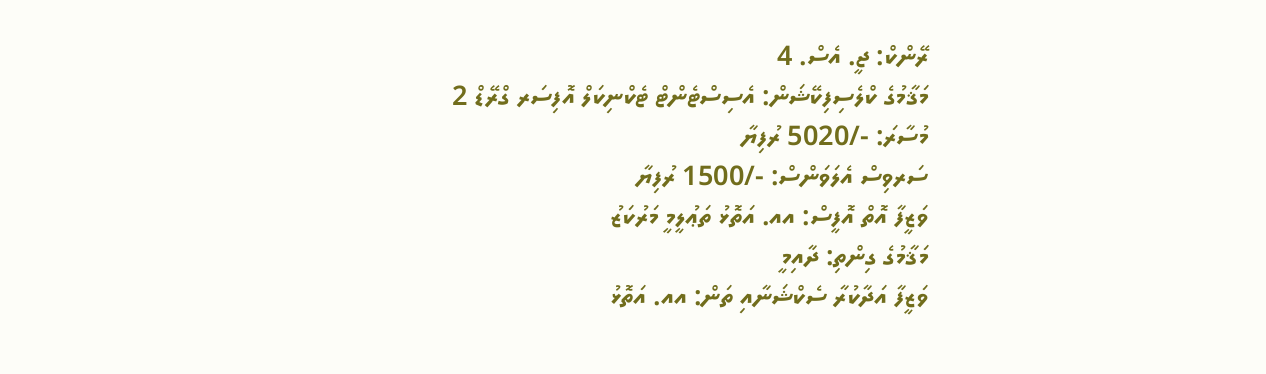ރޭންކް: ޖީ. އެސް. 4
މަޤާމުގެ ކްލެސިފިކޭޝަން: އެސިސްޓެންޓް ޓެކްނިކަލް އޮފިސަރ ގްރޭޑް 2
މުސާރަ: -/5020 ރުފިޔާ
ސަރވިސް އެލަވަންސް: -/1500 ރުފިޔާ
ވަޒީފާ އޮތް އޮފީސް: އއ. އަތޮޅު ތަޢުލީމީ މަރުކަޒު
މަޤާމުގެ ގިންތި: ދާއިމީ
ވަޒީފާ އަދާކުރާ ސެކްޝަނާއި ތަން: އއ. އަތޮޅު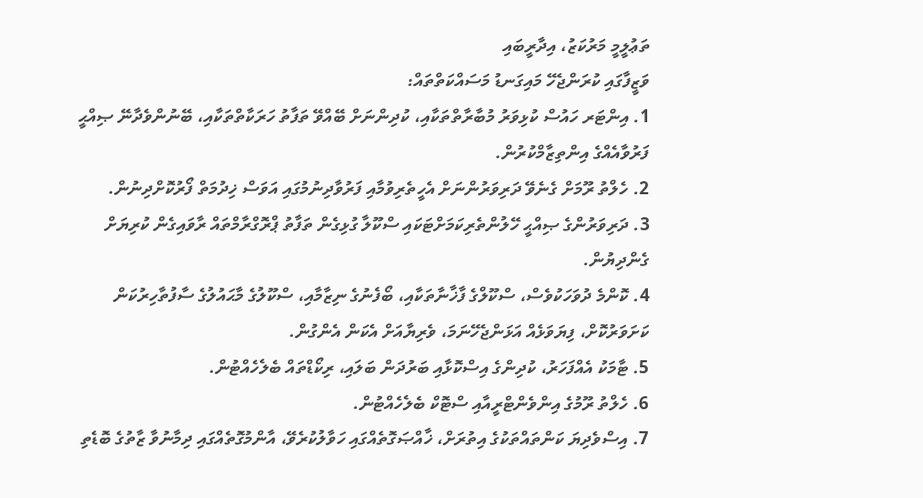ތަޢުލީމީ މަރުކަޒު، އިދާރީބައި
ވަޒީފާގައި ކުރަންޖެހޭ މައިގަނޑު މަސައްކަތްތައް:
1. އިންޓަރ ހައުސް ކުޅިވަރު މުބާރާތްތަކާއި، ކުދިންނަށް ބޭއްވޭ ތަފާތު ހަރަކާތްތަކާއި، ބޭނުންވެދާނޭ ޞިއްޙީ ފަރުވާއެއްގެ އިންތިޒާމްކުރުން.
2. ހެލްތު ރޫމަށް ގެނެވޭ ދަރިވަރުންނަށް އެހީތެރިވުމާއި ފަރުވާދިނުމުގައި އަވަސް ޚިދުމަތް ފޯރުކޮށްދިނުން.
3. ދަރިވަރުންގެ ޞިއްޙީ ހޭލުންތެރިކަމަށްޓަކައި ސްކޫލާ ގުޅިގެން ތަފާތު ޕްރޮގްރާމްތައް ރާވައިގެން ކުރިޔަށް ގެންދިޔުން.
4. ކޮންމެ ދުވަހަކުވެސް، ސްކޫލްގެ ފާޚާނާތަކާއި، ބޯފެނުގެ ނިޒާމާއި، ސްކޫލުގެ މާޙައުލުގެ ސާފުތާހިރުކަން ކަށަވަރުކޮށް، ފިޔަވަޅެއް އަޅަންޖެހޭނަމަ، ވެރިޔާއަށް އެކަން އެންގުން.
5. ޓާމަކު އެއްފަހަރު، ކުދިންގެ އިސްކޮޅާއި ބަރުދަން ބަލައި، ރިކޯޑްތައް ބެލެހެއްޓުން.
6. ހެލްތު ރޫމުގެ އިންވެންޓްރީއާއި ސްޓޮކް ބެލެހެއްޓުން.
7. އިސްވެދިޔަ ކަންތައްތަކުގެ އިތުރަށް، ޚާއްޞަގޮތެއްގައި ހަވާލުކުރެވޭ، އާންމުގޮތެއްގައި ދިމާނުވާ ޒާތުގެ ބޮޑެތި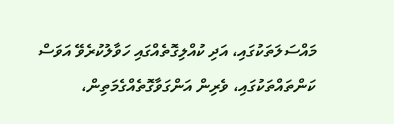މައްސަލަތަކުގައި، އަދި ކުއްލިގޮތެއްގައި ހަވާލުކުރެވޭ އަވަސް ކަންތައްތަކުގައި، ވެރިން އަންގަވާގޮތެއްގެމަތިން،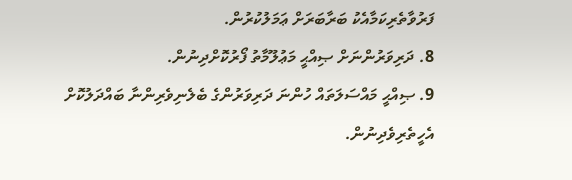ފަރުވާތެރިކަމާއެކު ބަރާބަރަށް ޢަމަލުކުރުން.
8. ދަރިވަރުންނަށް ޞިއްޙީ މަޢުލޫމާތު ފޯރުކޮށްދިނުން.
9. ޞިއްޙީ މައްސަލަތައް ހުންނަ ދަރިވަރުންގެ ބެލެނިވެރިންނާ ބައްދަލުކޮށް އެހީތެރިވެދިނުން.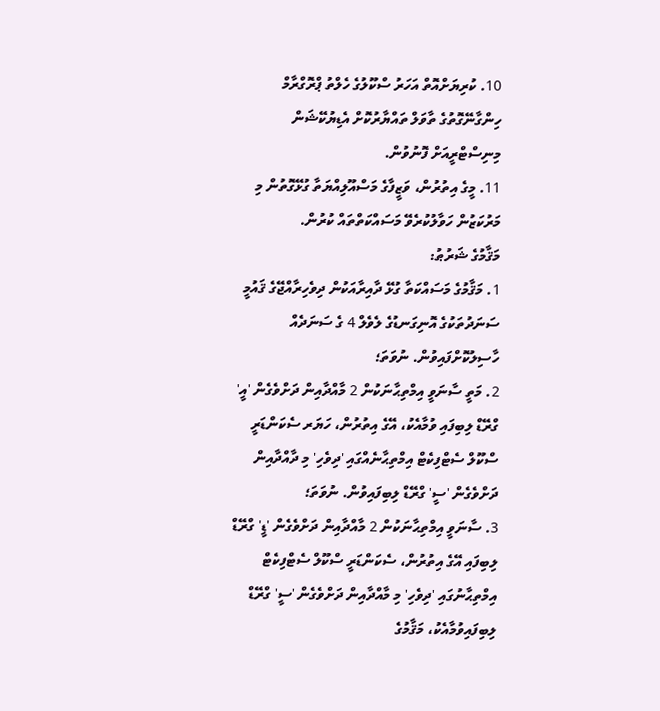10. ކުރިޔަށްއޮތް އަހަރު ސްކޫލުގެ ހެލްތު ޕްރޮގްރާމް ހިންގާނޭގޮތުގެ ތާވަލް ތައްޔާރުކޮށް އެޑިޔުކޭޝަން މިނިސްޓްރީއަށް ފޮނުވުން.
11. މީގެ އިތުރުން، ވަޒީފާގެ މަސްއޫލިއްޔަތާ ގުޅޭގޮތުން މި މަރުކަޒުން ހަވާލުކުރެވޭ މަސައްކަތްތައް ކުރުން.
މަޤާމުގެ ޝަރުޠު:
1. މަޤާމުގެ މަސައްކަތާ ގުޅޭ ދާއިރާއަކުން ދިވެހިރާއްޖޭގެ ޤައުމީ ސަނަދުތަކުގެ އޮނިގަނޑުގެ ލެވެލް 4 ގެ ސަނަދެއް ހާސިލުކޮށްފައިވުން. ނުވަތަ؛
2. މަތީ ސާނަވީ އިމްތިޙާނަކުން 2 މާއްދާއިން ދަށްވެގެން 'އީ' ގްރޭޑް ލިބިފައި ވުމާއެކު، އޭގެ އިތުރުން، ހަޔަރ ސެކަންޑަރީ ސްކޫލް ސެޓްފިކެޓް އިމްތިޙާނެއްގައި 'ދިވެހި' މި ދާއްދާއިން ދަށްވެގެން 'ސީ' ގްރޭޑް ލިބިފައިވުން. ނުވަތަ؛
3. ސާނަވީ އިމްތިޙާނަކުން 2 މާއްދާއިން ދަށްވެގެން 'ޑީ' ގްރޭޑް ލިބިފައި އޭގެ އިތުރުން، ސެކަންޑަރީ ސްކޫލް ސެޓްފިކެޓް އިމްތިޙާނުގައި 'ދިވެހި' މި މާއްދާއިން ދަށްވެގެން 'ސީ' ގްރޭޑް ލިބިފައިވުމާއެކު، މަޤާމުގެ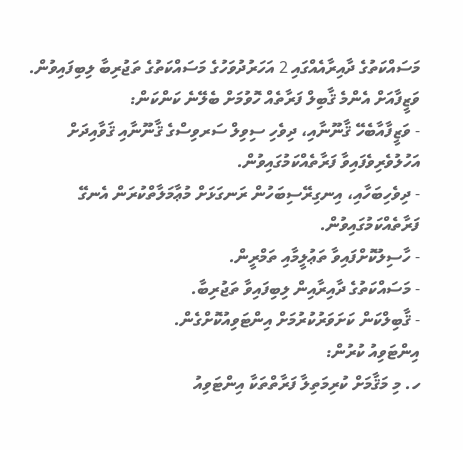މަސައްކަތުގެ ދާއިރާއެއްގައި 2 އަހަރުދުވަހުގެ މަސައްކަތުގެ ތަޖުރިބާ ލިބިފައިވުން.
ވަޒީފާއަށް އެންމެ ޤާބިލް ފަރާތެއް ހޮވުމަށް ބެލޭނެ ކަންކަން:
- ވަޒީފާއާބެހޭ ޤާނޫނާއި، ދިވެހި ސިވިލް ސަރވިސްގެ ޤާނޫނާއި ޤަވާއިދަށް އަހުލުވެރިވެފައިވާ ފަރާތެއްކަމުގައިވުން.
- ދިވެހިބަހާއި، އިނގިރޭސިބަހުން ރަނގަޅަށް މުޢާމަލާތްކުރަން އެނގޭ ފަރާތެއްކަމުގައިވުން.
- ހާސިލުކޮށްފައިވާ ތަޢުލީމާއި ތަމްރީން.
- މަސައްކަތުގެ ދާއިރާއިން ލިބިފައިވާ ތަޖުރިބާ.
- ޤާބިލްކަން ކަށަވަރުކުރުމަށް އިންޓަވިއުކޮށްގެން.
އިންޓަވިއު ކުރުން:
ހ. މި މަޤާމަށް ކުރިމަތިލާ ފަރާތްތަކާ އިންޓަވިއު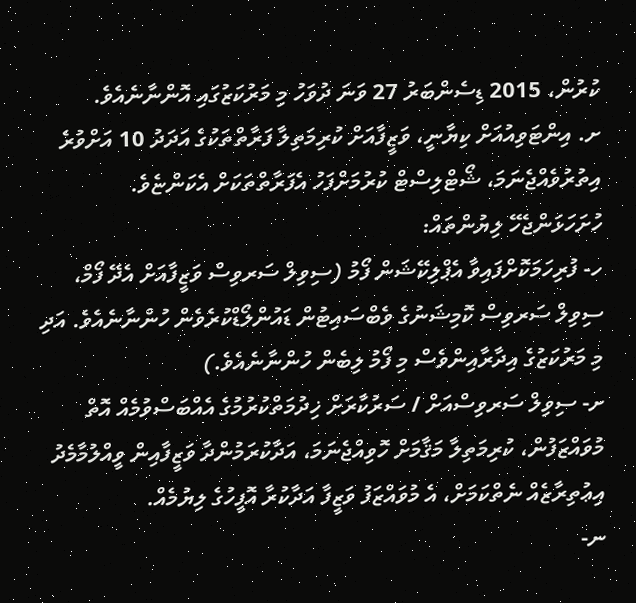ކުރުން، 2015 ޑިސެންބަރު 27 ވަނަ ދުވަހު މި މަރުކަޒުގައި އޮންނާނެއެވެ.
ށ. އިންޓަވިއުއަށް ކިޔާނީ، ވަޒީފާއަށް ކުރިމަތިލާ ފަރާތްތަކުގެ އަދަދު 10 އަށްވުރެ އިތުރުވެއްޖެނަމަ، ޝޯޓްލިސްޓް ކުރުމަށްފަހު އެފަރާތްތަކަށް އެކަންޏެވެ.
ހުށަހަޅަންޖެހޭ ލިޔުންތައް:
ހ- ފުރިހަމަކޮށްފައިވާ އެޕްލިކޭޝަން ފޯމު (ސިވިލް ސަރވިސް ވަޒީފާއަށް އެދޭ ފޯމް، ސިވިލް ސަރވިސް ކޮމިޝަނުގެ ވެބްސައިޓުން ޑައުންލޯޑްކުރެވެން ހުންނާނެއެވެ. އަދި މި މަރުކަޒުގެ އިދާރާއިންވެސް މި ފޯމު ލިބެން ހުންނާނެއެވެ.)
ށ- ސިވިލް ސަރވިސްއަށް / ސަރުކާރަށް ޚިދުމަތްކުރުމުގެ އެއްބަސްވުމެއް އޮތް މުވައްޒަފުން، ކުރިމަތިލާ މަޤާމަށް ހޮވިއްޖެނަމަ، އަދާކުރަމުންދާ ވަޒީފާއިން ވީއްލުމާމެދު އިޢުތިރާޒެއް ނެތްކަމަށް، އެ މުވައްޒަފު ވަޒީފާ އަދާކުރާ އޮފީހުގެ ލިޔުމެއް.
ނ-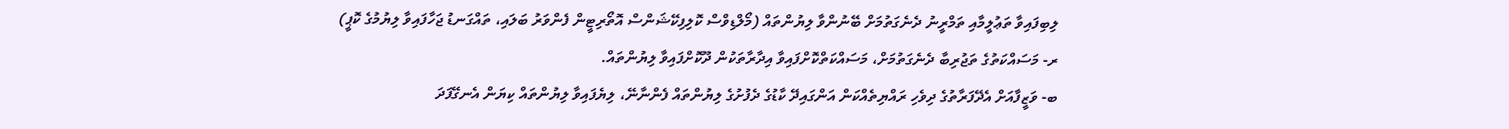ލިބިފައިވާ ތަޢުލީމާއި ތަމްރީނު ދެނެގަތުމަށް ބޭނުންވާ ލިޔުންތައް (މޯލްޑިވްސް ކޮލިފިކޭޝަންސް އޮތޯރިޓީން ފެންވަރު ބަލައި، ތައްގަނޑު ޖަހާފައިވާ ލިޔުމުގެ ކޮޕީ)
ރ- މަސައްކަތުގެ ތަޖުރިބާ ދެނެގަތުމަށް، މަސައްކަތްކޮށްފައިވާ އިދާރާތަކުން ދޫކޮށްފައިވާ ލިޔުންތައް.
ބ- ވަޒީފާއަށް އެދޭފަރާތުގެ ދިވެހި ރައްޔިތެއްކަން އަންގައިދޭ ކާޑުގެ ދެފުށުގެ ލިޔުންތައް ފެންނާނޭ، ލިޔެފައިވާ ލިޔުންތައް ކިޔަން އެނގޭފަދަ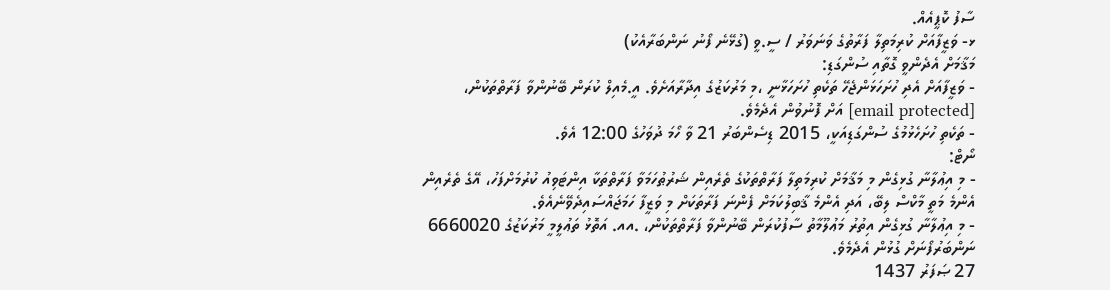ސާފު ކޮޕީއެއް.
ޅ- ވަޒީފާއަށް ކުރިމަތިލާ ފަރާތުގެ ވަނަވަރު / ސީ.ވީ (ގުޅޭނެ ފޯނު ނަންބަރާއެކު)
މަޤާމަށް އެދެންވީ ގޮތާއި ސުންގަޑި:
- ވަޒީފާއަށް އެދި ހުށަހަޅަންޖެހޭ ތަކެތި ހުށަހަޅާނީ ،މި މަރުކަޒުގެ އިދާރާއަށެވެ. އީ.މެއިލް ކުރަން ބޭނުންވާ ފަރާތްތަކުން، [email protected] އަށް ފޮނުވުން އެދެމެވެ.
- ތަކެތި ހުށަހެޅުމުގެ ސުންގަޑިއަކީ، 2015 ޑިސެންބަރު 21 ވާ ހޯމަ ދުވަހުގެ 12:00 އެވެ.
ނޯޓް:
- މި އިޢުލާނާ ގުޅިގެން މި މަޤާމަށް ކުރިމަތިލާ ފަރާތްތަކުގެ ތެރެއިން ޝަރުޠުހަމަވާ ފަރާތްތަކާ އިންޓަވިއު ކުރުމަށްފަހު، އޭގެ ތެރެއިން އެންމެ މަތީ މާކްސް ލިބޭ، އަދި އެންމެ ޤާބިލުކަމަށް ފެންނަ ފަރާތަކަށް މި ވަޒީފާ ހަމަޖައްސައިދެވޭނެއެވެ.
- މި އިޢުލާނާ ގުޅިގެން އިތުރު މަޢުލޫމާތު ސާފުކުރަން ބޭނުންވާ ފަރާތްތަކުން، .އއ. އަތޮޅު ތަޢުލީމީ މަރުކަޒުގެ 6660020 ނަންބަރުފޯނަށް ގުޅުން އެދެމެވެ.
27 ޞަފަރު 1437